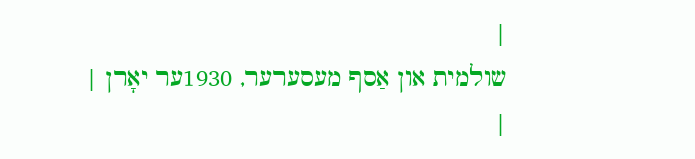|
שולמית און אַסף מעסערער, 1930ער יאָרן |
|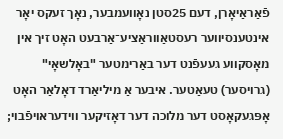פֿאַראַיאָרן, דעם 25סטן נאָוועמבער, נאָך זעקס יאָר אינטענסיווער רעסטאַווראַציע־אַרבעט האָט זיך אין מאָסקווע געעפֿנט דער באַרימטער "באָלשאָי" (גרויסער) טעאַטער. איבער אַ מיליאַרד דאָלאַר האָט אָפּגעקאָסט דער מלוכה דער דאָזיקער ווידעראויפֿבוי;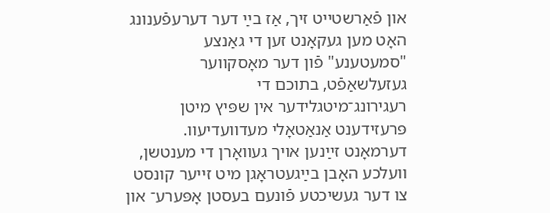און פֿאַרשטייט זיך, אַז בײַ דער דערעפֿענונג האָט מען געקאָנט זען די גאַנצע "סמעטענע" פֿון דער מאָסקווער געזעלשאַפֿט, בתוכם די רעגירונג־מיטגלידער אין שפּיץ מיטן פּרעזידענט אַנאַטאָלי מעדוועדיעוו. דערמאָנט זײַנען אויך געוואָרן די מענטשן, וועלכע האָבן בײַגעטראָגן מיט זייער קונסט צו דער געשיכטע פֿונעם בעסטן אָפּערע־ און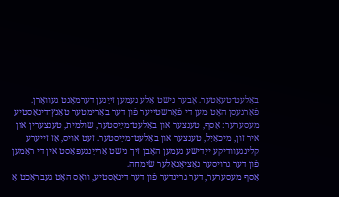באַלעט־טעאַטער. אָבער נישט אַלע נעמען זײַנען דערמאָנט געוואָרן. פֿאַרגעסן האָט מען די פֿאָרשטייער פֿון דער באַרימטער טאַנץ־דינאַסטיע מעסערער: אַסף, טענצער און באַלעט־מײַסטער, שולמית, טענצערין און איר זון, מיכאַיִל, טענצער און באַלעט־מײַסטער. זעט אויס, אַז זייערע קלינגעוודיקע ייִדישע נעמען האָבן זיך נישט אַרײַנגעפּאַסט אין די ראַמען פֿון דער גרויסער נאַציאָנאַלער שׂימחה.
אַסף מעסערער, דער גרינדער פֿון דער דינאַסטיע, וואָס האָט געבראַכט אַ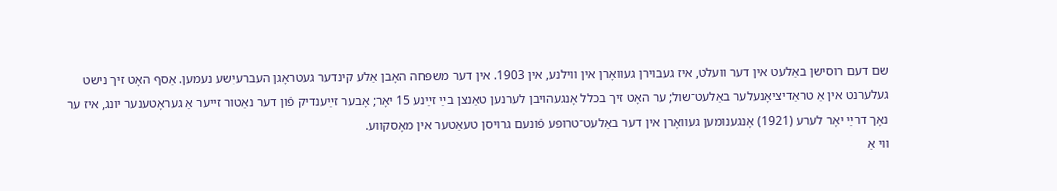שם דעם רוסישן באַלעט אין דער וועלט, איז געבוירן געוואָרן אין ווילנע, אין 1903. אין דער משפּחה האָבן אַלע קינדער געטראָגן העברעיִשע נעמען. אַסף האָט זיך נישט געלערנט אין אַ טראַדיציאָנעלער באַלעט־שול; ער האָט זיך בכלל אָנגעהויבן לערנען טאַנצן בײַ זײַנע 15 יאָר; אָבער זײַענדיק פֿון דער נאַטור זייער אַ געראָטענער יונג, איז ער נאָך דרײַ יאָר לערע (1921) אָנגענומען געוואָרן אין דער באַלעט־טרופּע פֿונעם גרויסן טעאַטער אין מאָסקווע.
ווי אַ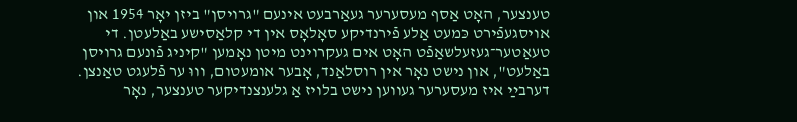טענצער, האָט אַסף מעסערער געאַרבעט אינעם "גרויסן" ביזן יאָר 1954 און אויסגעפֿירט כּמעט אַלע פֿירנדיקע סאָלאָס אין די קלאַסישע באַלעטן. די טעאַטער־געזעלשאַפֿט האָט אים געקרוינט מיטן נאָמען "קיניג פֿונעם גרויסן באַלעט", און נישט נאָר אין רוסלאַנד, אָבער אומעטום, וווּ ער פֿלעגט טאַנצן. דערבײַ איז מעסערער געווען נישט בלויז אַ גלענצנדיקער טענצער, נאָר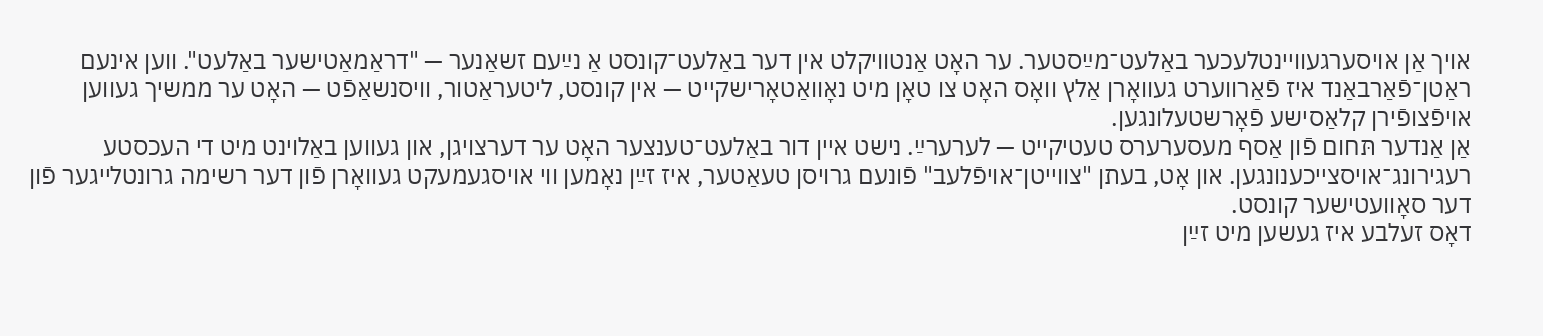אויך אַן אויסערגעוויינטלעכער באַלעט־מײַסטער. ער האָט אַנטוויקלט אין דער באַלעט־קונסט אַ נײַעם זשאַנער — "דראַמאַטישער באַלעט". ווען אינעם ראַטן־פֿאַרבאַנד איז פֿאַרווערט געוואָרן אַלץ וואָס האָט צו טאָן מיט נאָוואַטאָרישקייט — אין קונסט, ליטעראַטור, וויסנשאַפֿט — האָט ער ממשיך געווען אויפֿצופֿירן קלאַסישע פֿאָרשטעלונגען.
אַן אַנדער תּחום פֿון אַסף מעסערערס טעטיקייט — לערערײַ. נישט איין דור באַלעט־טענצער האָט ער דערצויגן, און געווען באַלוינט מיט די העכסטע רעגירונג־אויסצייכענונגען. און אָט, בעתן "צווייטן־אויפֿלעב" פֿונעם גרויסן טעאַטער, איז זײַן נאָמען ווי אויסגעמעקט געוואָרן פֿון דער רשימה גרונטלייגער פֿון דער סאָוועטישער קונסט.
דאָס זעלבע איז געשען מיט זײַן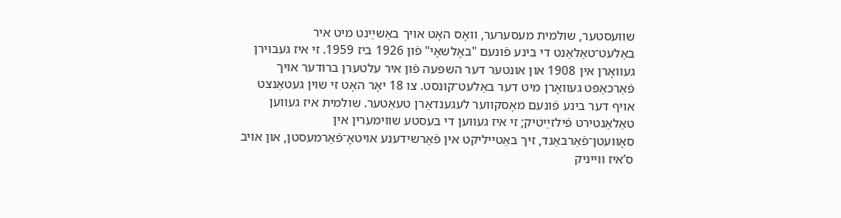שוועסטער, שולמית מעסערער, וואָס האָט אויך באַשײַנט מיט איר באַלעט־טאַלאַנט די בינע פֿונעם "באָלשאָי" פֿון 1926 ביז 1959. זי איז געבוירן געוואָרן אין 1908 און אונטער דער השפּעה פֿון איר עלטערן ברודער אויך פֿאַרכאַפּט געוואָרן מיט דער באַלעט־קונסט. צו 18 יאָר האָט זי שוין געטאַנצט אויף דער בינע פֿונעם מאָסקווער לעגענדאַרן טעאַטער. שולמית איז געווען טאַלאַנטירט פֿילזײַטיק; זי איז געווען די בעסטע שווימערין אין סאָוועטן־פֿאַרבאַנד, זיך באַטייליקט אין פֿאַרשידענע אויטאָ־פֿאַרמעסטן, און אויב ס’איז ווייניק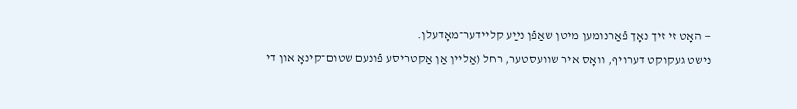— האָט זי זיך נאָך פֿאַרנומען מיטן שאַפֿן נײַע קליידער־מאָדעלן.
נישט געקוקט דערויף, וואָס איר שוועסטער, רחל (אַליין אַן אַקטריסע פֿונעם שטום־קינאָ און די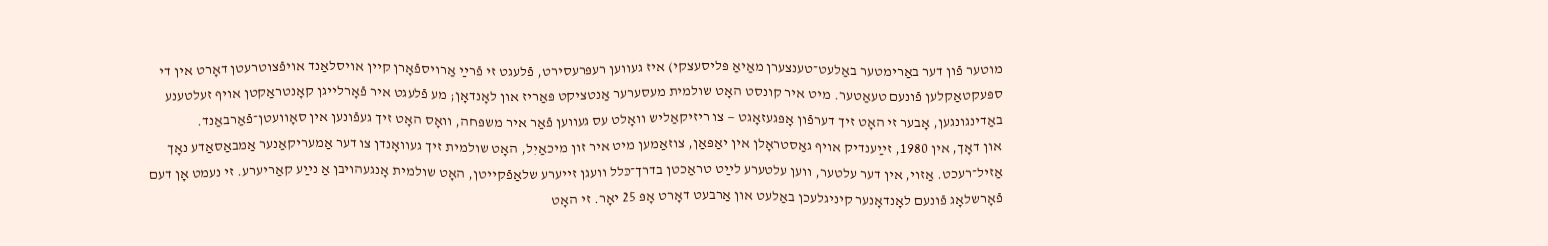מוטער פֿון דער באַרימטער באַלעט־טענצערן מאַיאַ פּליסעצקי) איז געווען רעפּרעסירט, פֿלעגט זי פֿרײַ אַרויספֿאָרן קיין אויסלאַנד אויפֿצוטרעטן דאָרט אין די ספּעקטאַקלען פֿונעם טעאַטער. מיט איר קונסט האָט שולמית מעסערער אַנטציקט פּאַריז און לאָנדאָן; מע פֿלעגט איר פֿאָרלייגן קאָנטראַקטן אויף זעלטענע באַדינגונגען, אָבער זי האָט זיך דערפֿון אָפּגעזאָגט — צו ריזיקאַליש וואָלט עס געווען פֿאַר איר משפּחה, וואָס האָט זיך געפֿונען אין סאָוועטן־פֿאַרבאַנד.
און דאָך, אין 1980, זײַענדיק אויף גאַסטראָלן אין יאַפּאַן, צוזאַמען מיט איר זון מיכאַיִל, האָט שולמית זיך געוואָנדן צו דער אַמעריקאַנער אַמבאַסאַדע נאָך אַזיל־רעכט. אַזוי, אין דער עלטער, ווען עלטערע לײַט טראַכטן בדרך־כּלל וועגן זייערע שלאַפֿקייטן, האָט שולמית אָנגעהויבן אַ נײַע קאַריערע. זי נעמט אָן דעם פֿאָרשלאָג פֿונעם לאָנדאָנער קיניגלעכן באַלעט און אַרבעט דאָרט אָפּ 25 יאָר. זי האָט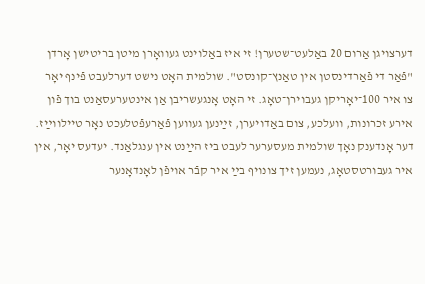דערצויגן אַרום 20 באַלעט־שטערן! זי איז באַלוינט געוואָרן מיטן בריטישן אָרדן "פֿאַר די פֿאַרדינסטן אין טאַנץ־קונסט". שולמית האָט נישט דערלעבט פֿינף יאָר צו איר 100־יאָריקן געבוירן־טאָג. זי האָט אָנגעשריבן אַן אינטערעסאַנט בוך פֿון אירע זכרונות, וועלכע, צום באַדויערן, זײַנען געווען פֿאַרעפֿטלעכט נאָר טיילווײַז. דער אָנדענק נאָך שולמית מעסערער לעבט ביז הײַנט אין ענגלאַנד. יעדעס יאָר, אין איר געבורטסטאָג, נעמען זיך צונויף בײַ איר קבֿר אויפֿן לאָנדאָנער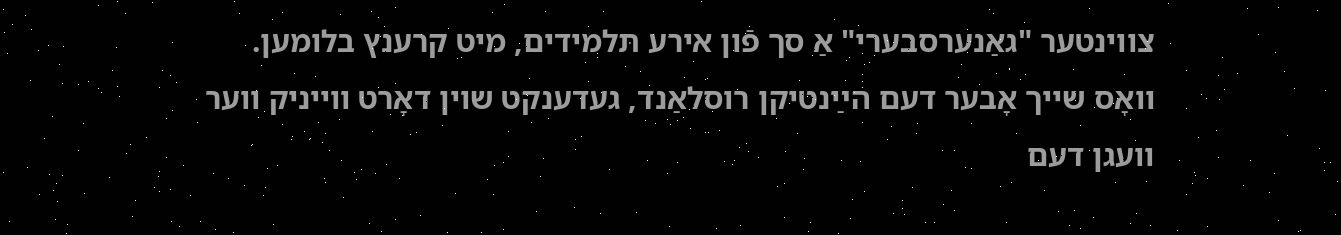צווינטער "גאַנערסבערי" אַ סך פֿון אירע תּלמידים, מיט קרענץ בלומען.
וואָס שייך אָבער דעם הײַנטיקן רוסלאַנד, געדענקט שוין דאָרט ווייניק ווער וועגן דעם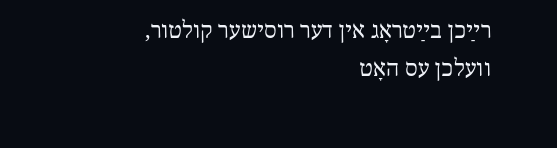רײַכן בײַטראָג אין דער רוסישער קולטור, וועלכן עס האָט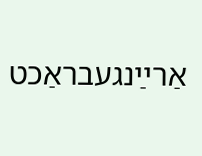אַרײַנגעבראַכט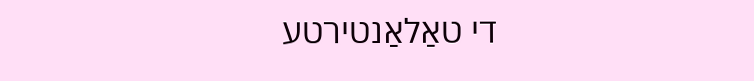די טאַלאַנטירטע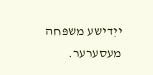ייִדישע משפּחה מעסערער.